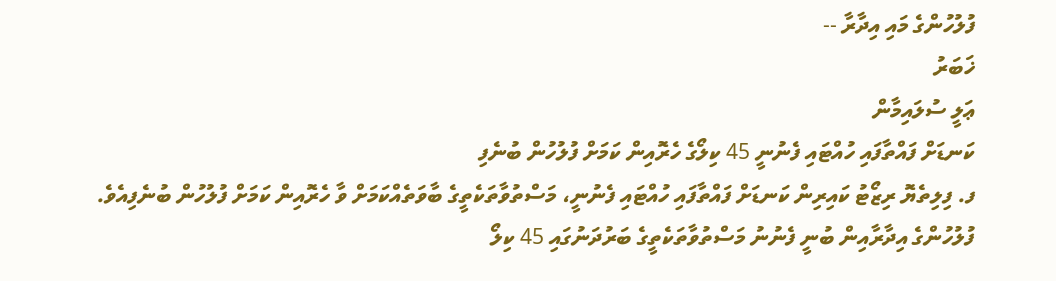ފުލުހުންގެ މައި އިދާރާ --
ޚަބަރު
ޢަލީ ސުލައިމާން
ކަނޑަށް ފައްތާފައި ހުއްޓައި ފެނުނީ 45 ކިލޯގެ ހެރޮއިން ކަމަށް ފުލުހުން ބުނެފި
ފ. ފިލިތެޔޮ ރިޒޯޓު ކައިރިން ކަނޑަށް ފައްތާފައި ހުއްޓައި ފެނުނީ، މަސްތުވާތަކެތީގެ ބާވަތެއްކަމަށް ވާ ހެރޮއިން ކަމަށް ފުލުހުން ބުނެފިއެވެ.
ފުލުހުންގެ އިދާރާއިން ބުނީ ފެނުނު މަސްތުވާތަކެތީގެ ބަރުދަނުގައި 45 ކިލޯ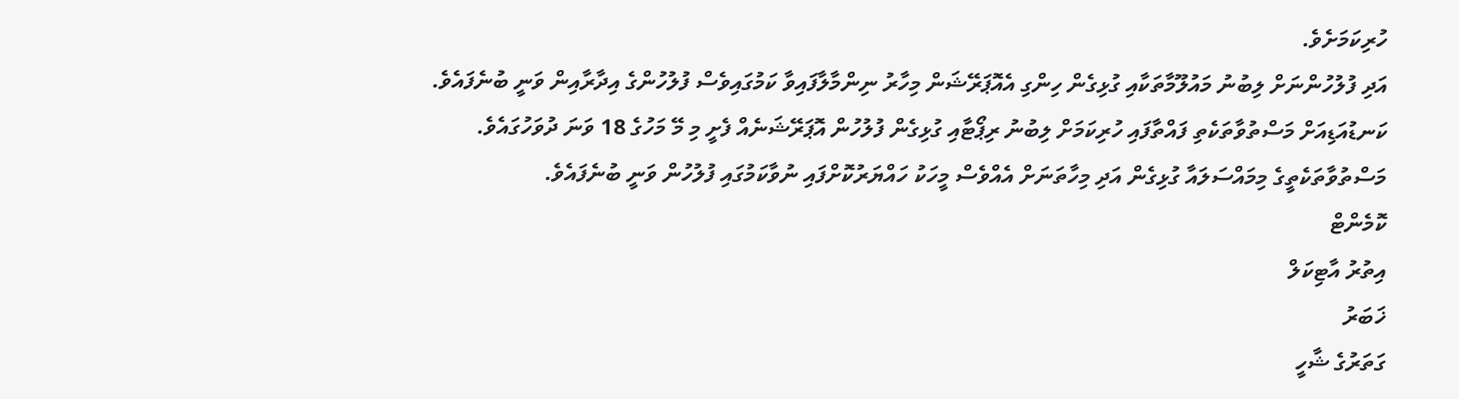ހުރިކަމަށެވެ.
އަދި ފުލުހުންނަށް ލިބުނު މައުލޫމާތަކާއި ގުޅިގެން ހިންގި އެއޮޕަރޭޝަން މިހާރު ނިންމާލާފައިވާ ކަމުގައިވެސް ފުލުހުންގެ އިދާރާއިން ވަނީ ބުނެފައެވެ. ކަނޑުއަޑިއަށް މަސްތުވާތަކެތި ފައްތާފައި ހުރިކަމަށް ލިބުނު ރިޕޯޓާއި ގުޅިގެން ފުލުހުން އޮޕަރޭޝަނެއް ފެށީ މި މޭ މަހުގެ 18 ވަނަ ދުވަހުގައެވެ.
މަސްތުވާތަކެތީގެ މިމައްސަލައާ ގުޅިގެން އަދި މިހާތަނަށް އެއްވެސް މީހަކު ހައްޔަރުކޮށްފައި ނުވާކަމުގައި ފުލުހުން ވަނީ ބުނެފައެވެ.
ކޮމެންޓް
އިތުރު އާޓިކަލް
ޚަބަރު
ގަތަރުގެ ޝާހީ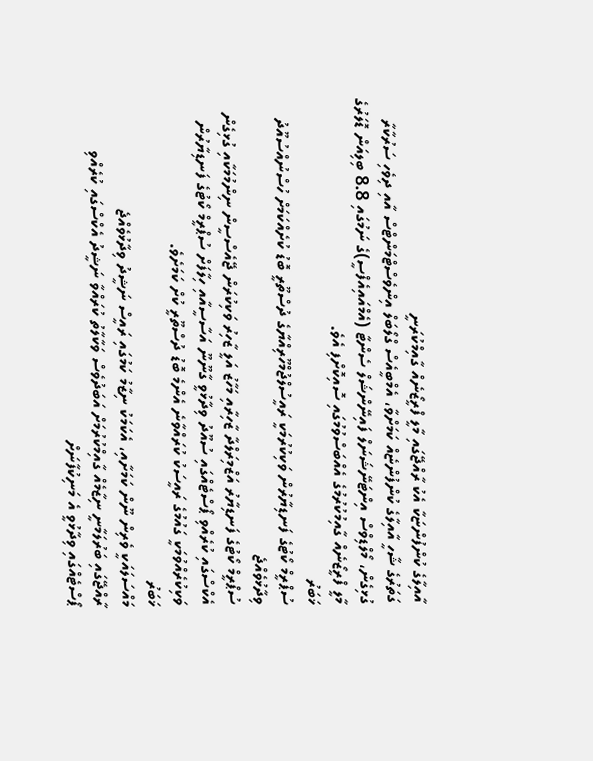އާއިލާގެ ކުންފުންޏަކާ އެކު ރާއްޖޭގައި މާލީ ފްރީޒޯނެއް ގާއިމްކުރަނީ
ގަތަރުގެ ޝާހީ އާއިލާގެ ކުންފުންޏެއް ކަމަށްވާ، އެމްބީއެސް ގްލޯބަލް އިންވެސްޓްމަންޓްސް އާއި ދިވެހި ސަރުކާރާ ގުޅިގެން، މޯލްޑިވްސް އިންޓަނޭޝަނަލް ފައިނޭންޝަލް ސެންޓާ (އެމްއައިއެފްސީ)ގެ ނަމުގައި 8.8 ބިލިއަން ޑޮލަރުގެ މާލީ ފްރީޒޯނެއް ގާއިމުކުރުމުގެ އެއްބަސްވުމުގައި ސޮއިކޮށްފި އެވެ.
ޚަބަރު
ސުޕްރީމް ކޯޓުގެ ފަނޑިޔާރުން ވަކިކުރުމަކީ ރައީސުލްޖުމްހޫރިއްޔާގެ ދުސްތޫރީ ބޮޑު ކުށެއްކަމަށް ހުސްނުއްސުއޫދު ވިދާޅުވެއްޖެ
ސުޕްރީމް ކޯޓުގެ ފަނޑިޔާރު އަޒްމިރަލްދާ ޒާހިރާއި މަހާޒު އަލީ ޒާހިރު ވަކިކުރަން ޖޭއެސްސީން ނިންމުމަކާއި ގުޅިގެން އެކްސްގައި ކުރެއްވި ޕޯސްޓެއްގައި ސުއޫދު ވިދާޅުވީ ގާނޫނޫ އަސާސީއާއި ހިލާފަށް ސުޕްރީމް ކޯޓުގެ ފަނޑިޔާރުން ވަކިކުރެއްވުމަކީ ގައުމުގެ ރައީސަކު ކުރައްވާނެ އެންމެ ބޮޑު ދުސްތޫރީ ކުށް ކަމަށެވެ.
ޚަބަރު
މައްސަލައަކީ ވެރިން ނޫން ކަމަށާއި، އެކަމަކު ނިޒާމު ކަމުގައި ރައީސް ނަޝީދު ވިދާޅުވެއްޖެ
ރާއްޖޭގައި ބަރުލަމާނީ ނިޒާމެއް ގާއިމްކުރުމަށް އަބަދުވެސް ވަކާލާތު ކުރައްވާ ނަޝީދު އެކްސްގައި ކުރެއްވި ޕޯސްޓެއްގައި ވިދާޅުވީ އެ މަނިކުފާނަށް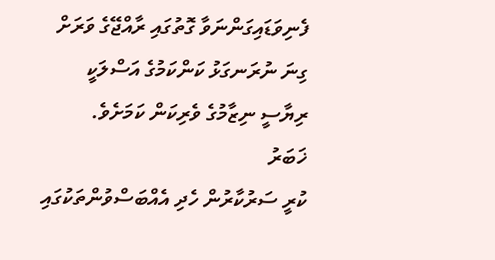ފެނިވަޑައިގަންނަވާ ގޮތުގައި ރާއްޖޭގެ ވަރަށް ގިނަ ނުރަނގަޅު ކަންކަމުގެ އަސްލަކީ ރިޔާސީ ނިޒާމުގެ ވެރިކަން ކަމަށެވެ.
ޚަބަރު
ކުރީ ސަރުކާރުން ހެދި އެއްބަސްވުންތަކުގައި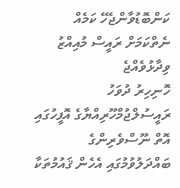ކަންބޮޑުވާންޖެހޭ ކަމެއް ނެތްކަމަށް ރައީސް މުއިއްޒު ވިދާޅުވެއްޖެ
ހޮނިހިރު ދުވަހު ރައީސުލްޖުމްހޫރިއްޔާގެ އޮފީހުގައި އޮތް ނޫސްވެރިންގެ ބައްދަލުވުމުގައި އެހެން ޤައުމުތަކާ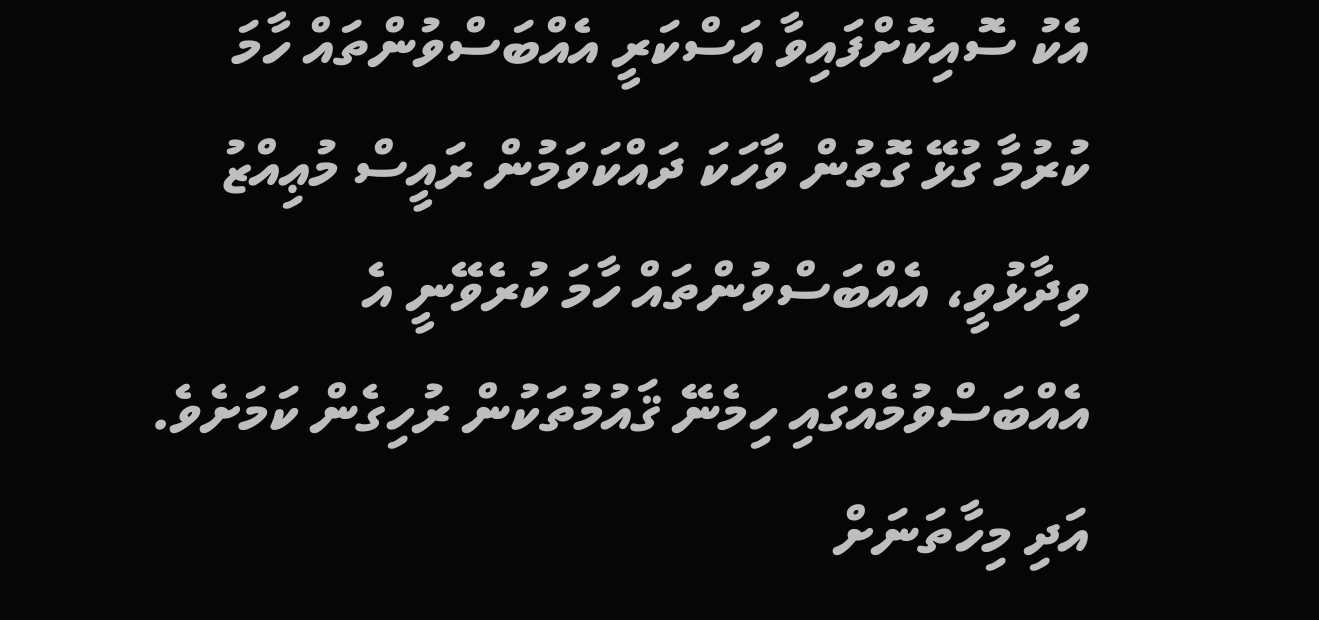އެކު ސޮއިކޮށްފައިވާ އަސްކަރީ އެއްބަސްވުންތައް ހާމަ ކުރުމާ ގުޅޭ ގޮތުން ވާހަކަ ދައްކަވަމުން ރައީސް މުޢިއްޒު ވިދާޅުވީ، އެއްބަސްވުންތައް ހާމަ ކުރެވޭނީ އެ އެއްބަސްވުމެއްގައި ހިމެނޭ ޤައުމުތަކުން ރުހިގެން ކަމަށެވެ. އަދި މިހާތަނަށް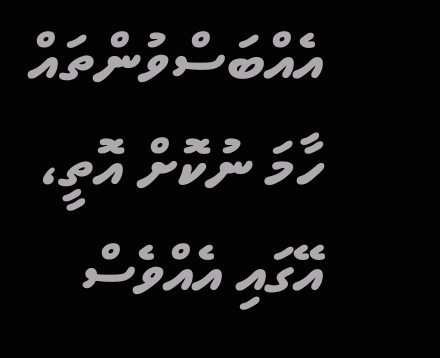އެއްބަސްވުންތައް ހާމަ ނުކޮށް އޮތީ، އޭގައި އެއްވެސް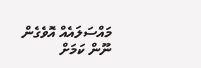މައްސަލައެއް އޮވެގެން ނޫން ކަމަށް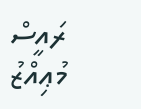ރައީސް މުޢިއްޒު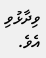ވިދާޅުވި އެވެ.